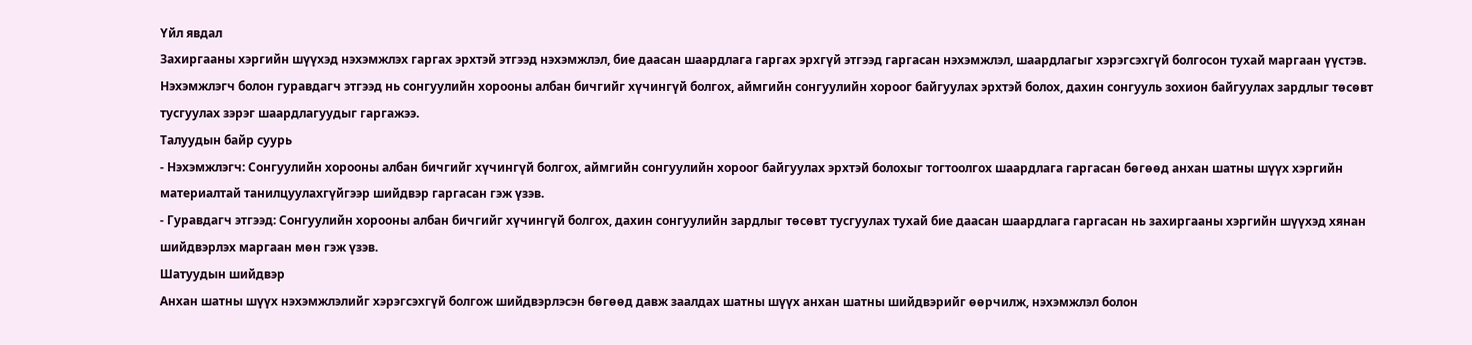Үйл явдал
Захиргааны хэргийн шүүхэд нэхэмжлэх гаргах эрхтэй этгээд нэхэмжлэл, бие даасан шаардлага гаргах эрхгүй этгээд гаргасан нэхэмжлэл, шаардлагыг хэрэгсэхгүй болгосон тухай маргаан үүстэв. Нэхэмжлэгч болон гуравдагч этгээд нь сонгуулийн хорооны албан бичгийг хүчингүй болгох, аймгийн сонгуулийн хороог байгуулах эрхтэй болох, дахин сонгууль зохион байгуулах зардлыг төсөвт тусгуулах зэрэг шаардлагуудыг гаргажээ.
Талуудын байр суурь
- Нэхэмжлэгч: Сонгуулийн хорооны албан бичгийг хүчингүй болгох, аймгийн сонгуулийн хороог байгуулах эрхтэй болохыг тогтоолгох шаардлага гаргасан бөгөөд анхан шатны шүүх хэргийн материалтай танилцуулахгүйгээр шийдвэр гаргасан гэж үзэв.
- Гуравдагч этгээд: Сонгуулийн хорооны албан бичгийг хүчингүй болгох, дахин сонгуулийн зардлыг төсөвт тусгуулах тухай бие даасан шаардлага гаргасан нь захиргааны хэргийн шүүхэд хянан шийдвэрлэх маргаан мөн гэж үзэв.
Шатуудын шийдвэр
Анхан шатны шүүх нэхэмжлэлийг хэрэгсэхгүй болгож шийдвэрлэсэн бөгөөд давж заалдах шатны шүүх анхан шатны шийдвэрийг өөрчилж, нэхэмжлэл болон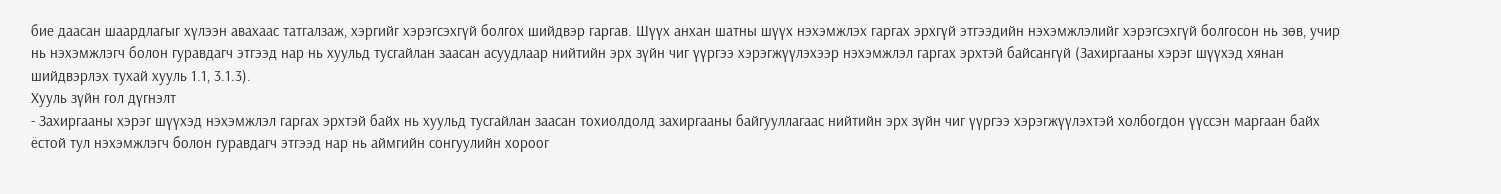бие даасан шаардлагыг хүлээн авахаас татгалзаж, хэргийг хэрэгсэхгүй болгох шийдвэр гаргав. Шүүх анхан шатны шүүх нэхэмжлэх гаргах эрхгүй этгээдийн нэхэмжлэлийг хэрэгсэхгүй болгосон нь зөв, учир нь нэхэмжлэгч болон гуравдагч этгээд нар нь хуульд тусгайлан заасан асуудлаар нийтийн эрх зүйн чиг үүргээ хэрэгжүүлэхээр нэхэмжлэл гаргах эрхтэй байсангүй (Захиргааны хэрэг шүүхэд хянан шийдвэрлэх тухай хууль 1.1, 3.1.3).
Хууль зүйн гол дүгнэлт
- Захиргааны хэрэг шүүхэд нэхэмжлэл гаргах эрхтэй байх нь хуульд тусгайлан заасан тохиолдолд захиргааны байгууллагаас нийтийн эрх зүйн чиг үүргээ хэрэгжүүлэхтэй холбогдон үүссэн маргаан байх ёстой тул нэхэмжлэгч болон гуравдагч этгээд нар нь аймгийн сонгуулийн хороог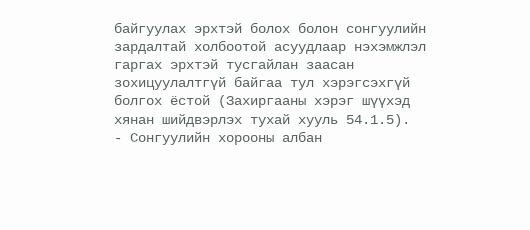байгуулах эрхтэй болох болон сонгуулийн зардалтай холбоотой асуудлаар нэхэмжлэл гаргах эрхтэй тусгайлан заасан зохицуулалтгүй байгаа тул хэрэгсэхгүй болгох ёстой (Захиргааны хэрэг шүүхэд хянан шийдвэрлэх тухай хууль 54.1.5).
- Сонгуулийн хорооны албан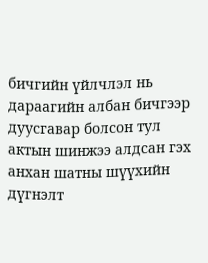бичгийн үйлчлэл нь дараагийн албан бичгээр дуусгавар болсон тул актын шинжээ алдсан гэх анхан шатны шүүхийн дүгнэлт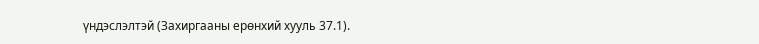үндэслэлтэй (Захиргааны ерөнхий хууль 37.1).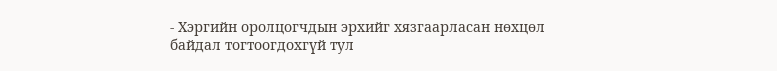- Хэргийн оролцогчдын эрхийг хязгаарласан нөхцөл байдал тогтоогдохгүй тул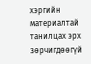хэргийн материалтай танилцах эрх зөрчигдөөгүй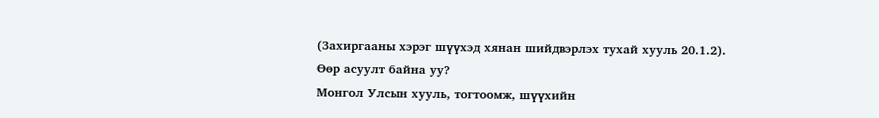(Захиргааны хэрэг шүүхэд хянан шийдвэрлэх тухай хууль 20.1.2).
Өөр асуулт байна уу?
Монгол Улсын хууль, тогтоомж, шүүхийн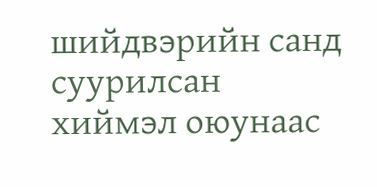шийдвэрийн санд суурилсан хиймэл оюунаас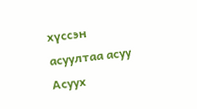хүссэн асуултаа асуу
Асуух